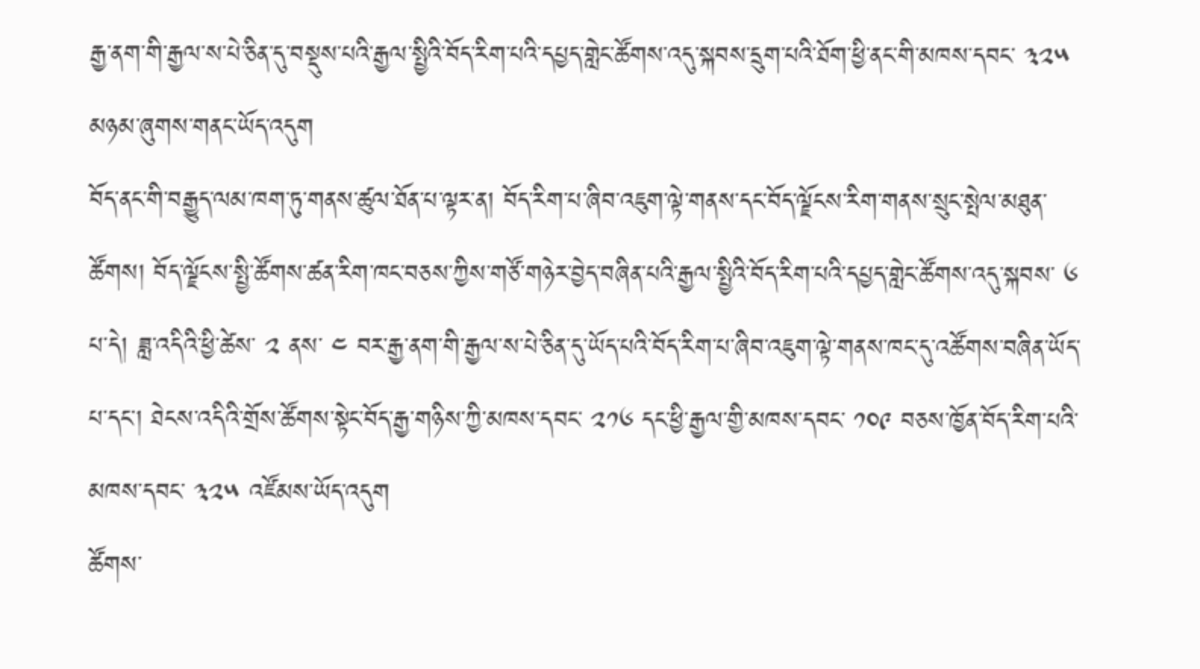རྒྱ་ནག་གི་རྒྱལ་ས་པེ་ཅིན་དུ་བསྡུས་པའི་རྒྱལ་སྤྱིའི་བོད་རིག་པའི་དཔྱད་གླེང་ཚོགས་འདུ་སྐབས་དྲུག་པའི་ཐོག་ཕྱི་ནང་གི་མཁས་དབང་ ༣༢༥ མཉམ་ཞུགས་གནང་ཡོད་འདུག
བོད་ནང་གི་བརྒྱུད་ལམ་ཁག་ཏུ་གནས་ཚུལ་ཐོན་པ་ལྟར་ན། བོད་རིག་པ་ཞིབ་འཇུག་ལྟེ་གནས་དང་བོད་ལྗོངས་རིག་གནས་སྲུང་སྤེལ་མཐུན་ཚོགས། བོད་ལྗོངས་སྤྱི་ཚོགས་ཚན་རིག་ཁང་བཅས་ཀྱིས་གཙོ་གཉེར་བྱེད་བཞིན་པའི་རྒྱལ་སྤྱིའི་བོད་རིག་པའི་དཔྱད་གླེང་ཚོགས་འདུ་སྐབས་ ༦ པ་དེ། ཟླ་འདིའི་ཕྱི་ཚེས་ ༢ ནས་ ༤ བར་རྒྱ་ནག་གི་རྒྱལ་ས་པེ་ཅིན་དུ་ཡོད་པའི་བོད་རིག་པ་ཞིབ་འཇུག་ལྟེ་གནས་ཁང་དུ་འཚོགས་བཞིན་ཡོད་པ་དང་། ཐེངས་འདིའི་གྲོས་ཚོགས་སྟེང་བོད་རྒྱ་གཉིས་ཀྱི་མཁས་དབང་ ༢༡༦ དང་ཕྱི་རྒྱལ་གྱི་མཁས་དབང་ ༡༠༩ བཅས་ཁྱོན་བོད་རིག་པའི་མཁས་དབང་ ༣༢༥ འཛོམས་ཡོད་འདུག
ཚོགས་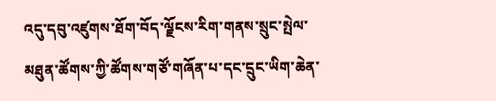འདུ་དབུ་འཛུགས་ཐོག་བོད་ལྗོངས་རིག་གནས་སྲུང་སྤེལ་མཐུན་ཚོགས་ཀྱི་ཚོགས་གཙོ་གཞོན་པ་དང་དྲུང་ཡིག་ཆེན་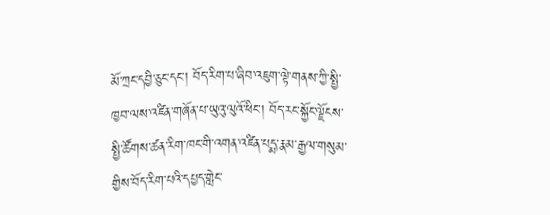མོ་ཀྲང་དབྱི་ཅུང་དང་། བོད་རིག་པ་ཞིབ་འཇུག་ལྟེ་གནས་ཀྱི་སྤྱི་ཁྱབ་ལས་འཛིན་གཞོན་པ་ཡུའུ་ལུའོ་ཕིང་། བོད་རང་སྐྱོང་ལྗོངས་སྤྱི་ཚོགས་ཚན་རིག་ཁང་གི་འགན་འཛིན་པདྨ་རྣམ་རྒྱལ་གསུམ་གྱིས་བོད་རིག་པའི་དཔྱད་གླེང་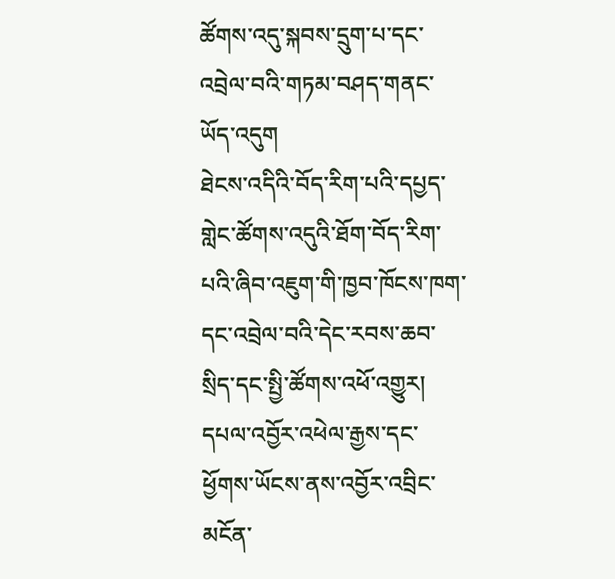ཚོགས་འདུ་སྐབས་དྲུག་པ་དང་འབྲེལ་བའི་གཏམ་བཤད་གནང་ཡོད་འདུག
ཐེངས་འདིའི་བོད་རིག་པའི་དཔྱད་གླེང་ཚོགས་འདུའི་ཐོག་བོད་རིག་པའི་ཞིབ་འཇུག་གི་ཁྱབ་ཁོངས་ཁག་དང་འབྲེལ་བའི་དེང་རབས་ཆབ་སྲིད་དང་སྤྱི་ཚོགས་འཕོ་འགྱུར། དཔལ་འབྱོར་འཕེལ་རྒྱས་དང་ཕྱོགས་ཡོངས་ནས་འབྱོར་འབྲིང་མངོན་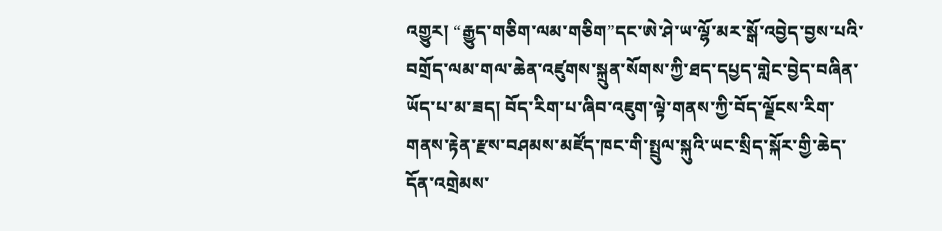འགྱུར། “རྒྱུད་གཅིག་ལམ་གཅིག”དང་ཨེ་ཤེ་ཡ་ལྷོ་མར་སྒོ་འབྱེད་བྱས་པའི་བགྲོད་ལམ་གལ་ཆེན་འཛུགས་སྐྲུན་སོགས་ཀྱི་ཐད་དཔྱད་གླེང་བྱེད་བཞིན་ཡོད་པ་མ་ཟད། བོད་རིག་པ་ཞིབ་འཇུག་ལྟེ་གནས་ཀྱི་བོད་ལྗོངས་རིག་གནས་རྟེན་རྫས་བཤམས་མཛོད་ཁང་གི་སྤྲུལ་སྐུའི་ཡང་སྲིད་སྐོར་གྱི་ཆེད་དོན་འགྲེམས་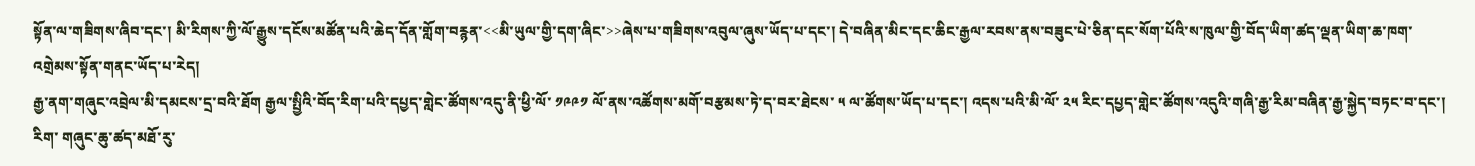སྟོན་ལ་གཟིགས་ཞིབ་དང་། མི་རིགས་ཀྱི་ལོ་རྒྱུས་དངོས་མཚོན་པའི་ཆེད་དོན་གློག་བརྙན་<<མི་ཡུལ་གྱི་དག་ཞིང་>>ཞེས་པ་གཟིགས་འབུལ་ཞུས་ཡོད་པ་དང་། དེ་བཞིན་མིང་དང་ཆིང་རྒྱལ་རབས་ནས་བཟུང་པེ་ཅིན་དང་སོག་པོའི་ས་ཁུལ་གྱི་བོད་ཡིག་ཚད་ལྡན་ཡིག་ཆ་ཁག་འགྲེམས་སྟོན་གནང་ཡོད་པ་རེད།
རྒྱ་ནག་གཞུང་འབྲེལ་མི་དམངས་དྲ་བའི་ཐོག རྒྱལ་སྤྱིའི་བོད་རིག་པའི་དཔྱད་གླེང་ཚོགས་འདུ་ནི་ཕྱི་ལོ་ ༡༩༩༡ ལོ་ནས་འཚོགས་མགོ་བརྩམས་ཏེ་ད་བར་ཐེངས་ ༥ ལ་ཚོགས་ཡོད་པ་དང་། འདས་པའི་མི་ལོ་ ༢༥ རིང་དཔྱད་གླེང་ཚོགས་འདུའི་གཞི་རྒྱ་རིམ་བཞིན་རྒྱ་སྐྱེད་བཏང་བ་དང་། རིག་ གཞུང་ཆུ་ཚད་མཐོ་རུ་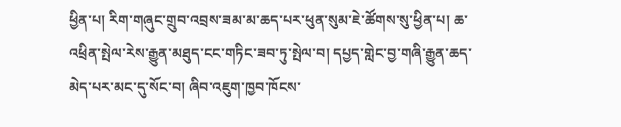ཕྱིན་པ། རིག་གཞུང་གྲུབ་འབྲས་ཟམ་མ་ཆད་པར་ཕུན་སུམ་ཇེ་ཚོགས་སུ་ཕྱིན་པ། ཆ་འཕྲིན་སྤེལ་རེས་རྒྱུན་མཐུད་ངང་གཏིང་ཟབ་ཏུ་སྤེལ་བ། དཔྱད་གླེང་བྱ་གཞི་རྒྱུན་ཆད་མེད་པར་མང་དུ་སོང་བ། ཞིབ་འཇུག་ཁྱབ་ཁོངས་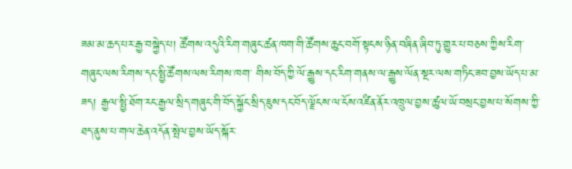ཟམ་མ་ཆད་པར་རྒྱ་བསྐྱེད་པ། ཚོགས་འདུའི་རིག་གཞུང་ཚན་ཁག་གི་ཚོགས་ཆུང་བགོ་སྟངས་ཉིན་བཞིན་ཞིབ་ཏུ་གྱུར་པ་བཅས་ཀྱིས་རིག་གཞུང་ལས་རིགས་དང་སྤྱི་ཚོགས་ལས་རིགས་ཁག་ གིས་བོད་ཀྱི་ལོ་རྒྱུས་དང་རིག་གནས་ལ་རྒྱུས་ལོན་སྔར་ལས་གཏིང་ཟབ་བྱས་ཡོད་པ་མ་ཟད། རྒྱལ་སྤྱི་ཐོག་རང་རྒྱལ་སྲིད་གཞུང་གི་བོད་སྐྱོང་སྲིད་ཇུས་དང་བོད་ལྗོངས་ལ་ངོས་འཛིན་ནོར་འཁྲུལ་བྱས་ཚུལ་ཡོ་བསྲང་བྱས་པ་སོགས་ཀྱི་ཐད་ནུས་པ་གལ་ཆེན་འདོན་སྤེལ་བྱས་ཡོད་སྐོར་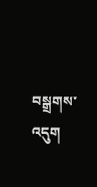བསྒྲགས་འདུག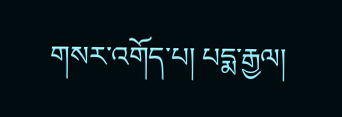གསར་འགོད་པ། པདྨ་རྒྱལ།